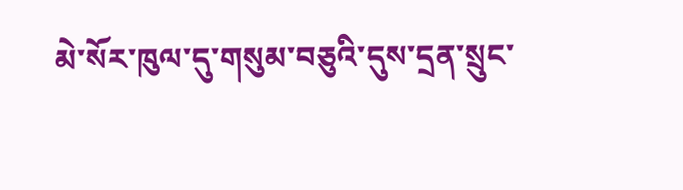མེ་སོར་ཁུལ་དུ་གསུམ་བཅུའི་དུས་དྲན་སྲུང་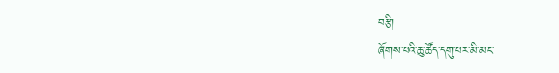བརྩི།
ཞོགས་པའི་ཆུ་ཚོད་དགུ་པར་མི་མང་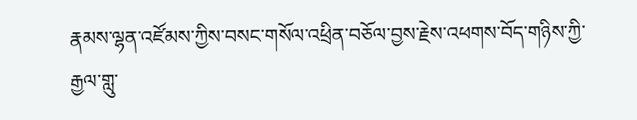རྣམས་ལྷན་འཛོམས་ཀྱིས་བསང་གསོལ་འཕྲིན་བཅོལ་བྱས་རྗེས་འཕགས་བོད་གཉིས་ཀྱི་རྒྱལ་གླུ་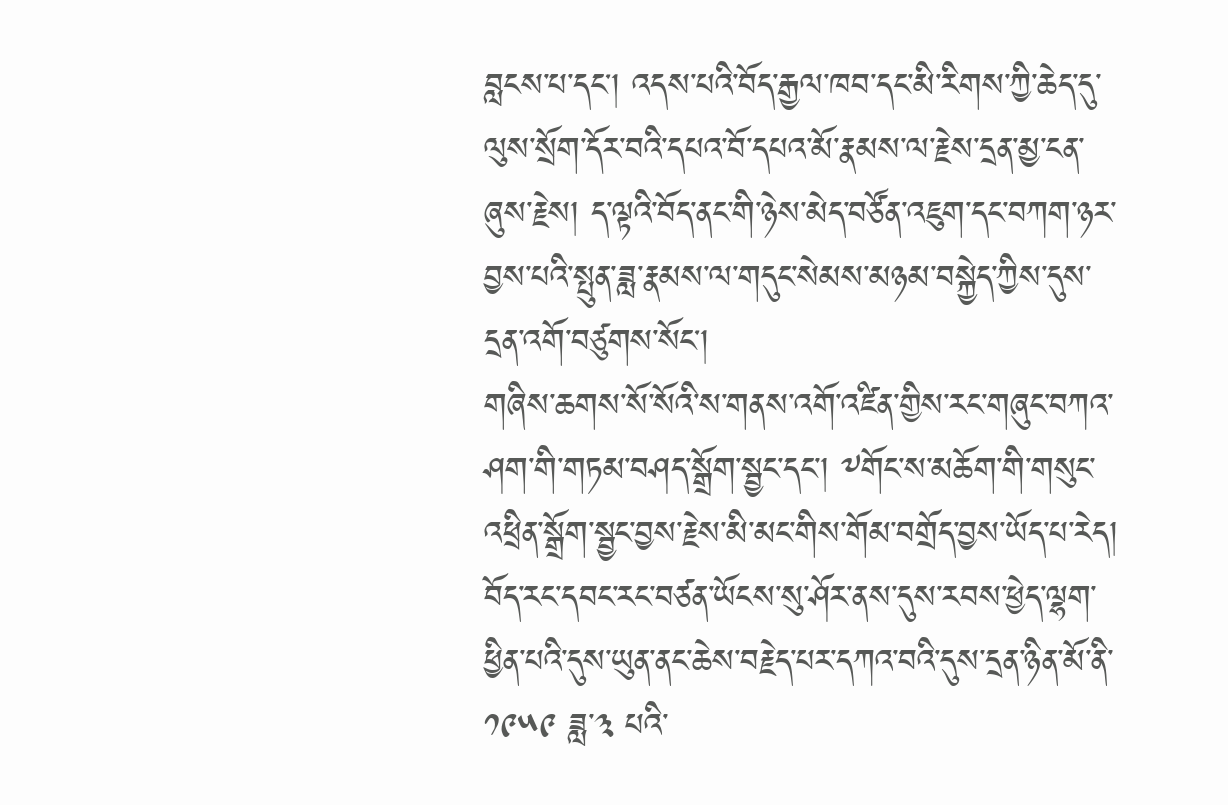བླངས་པ་དང། འདས་པའི་བོད་རྒྱལ་ཁབ་དང་མི་རིགས་ཀྱི་ཆེད་དུ་ལུས་སྲོག་དོར་བའི་དཔའ་བོ་དཔའ་མོ་རྣམས་ལ་རྗེས་དྲན་མྱ་ངན་ཞུས་རྗེས། ད་ལྟའི་བོད་ནང་གི་ཉེས་མེད་བཙོན་འཇུག་དང་བཀག་ཉར་བྱས་པའི་སྤུན་ཟླ་རྣམས་ལ་གདུང་སེམས་མཉམ་བསྐྱེད་ཀྱིས་དུས་དྲན་འགོ་བཙུགས་སོང།
གཞིས་ཆགས་སོ་སོའི་ས་གནས་འགོ་འཛིན་གྱིས་རང་གཞུང་བཀའ་ཤག་གི་གཏམ་བཤད་སྒྲོག་སྦྱང་དང་། ༸གོང་ས་མཆོག་གི་གསུང་འཕྲིན་སྒྲོག་སྦྱང་བྱས་རྗེས་མི་མང་གིས་གོམ་བགྲོད་བྱས་ཡོད་པ་རེད། བོད་རང་དབང་རང་བཙན་ཡོངས་སུ་ཤོར་ནས་དུས་རབས་ཕྱེད་ལྷག་ཕྱིན་པའི་དུས་ཡུན་ནང་ཆེས་བརྗེད་པར་དཀའ་བའི་དུས་དྲན་ཉིན་མོ་ནི་༡༩༥༩ ཟླ་༣ པའི་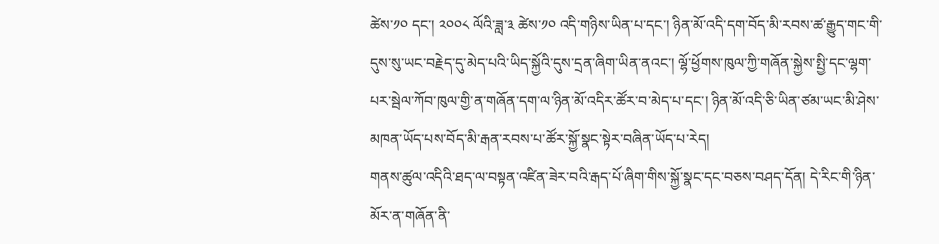ཚེས་༡༠ དང་། ༢༠༠༨ ལོའི་ཟླ་༣ ཚེས་༡༠ འདི་གཉིས་ཡིན་པ་དང་། ཉིན་མོ་འདི་དག་བོད་མི་རབས་ཚ་རྒྱུད་གང་གི་དུས་སུ་ཡང་བརྗེད་དུ་མེད་པའི་ཡིད་སྐྱོའི་དུས་དྲན་ཞིག་ཡིན་ནའང་། ལྷོ་ཕྱོགས་ཁུལ་ཀྱི་གཞོན་སྐྱེས་སྤྱི་དང་ལྷག་པར་སྦེལ་ཀོབ་ཁུལ་གྱི་ན་གཞོན་དག་ལ་ཉིན་མོ་འདིར་ཚོར་བ་མེད་པ་དང་། ཉིན་མོ་འདི་ཅི་ཡིན་ཙམ་ཡང་མི་ཤེས་མཁན་ཡོད་པས་བོད་མི་རྒན་རབས་པ་ཚོར་སྐྱོ་སྣང་སྟེར་བཞིན་ཡོད་པ་རེད།
གནས་ཚུལ་འདིའི་ཐད་ལ་བསྟན་འཛིན་ཟེར་བའི་རྒད་པོ་ཞིག་གིས་སྐྱོ་སྣང་དང་བཅས་བཤད་དོན། དེ་རིང་གི་ཉིན་མོར་ན་གཞོན་ནི་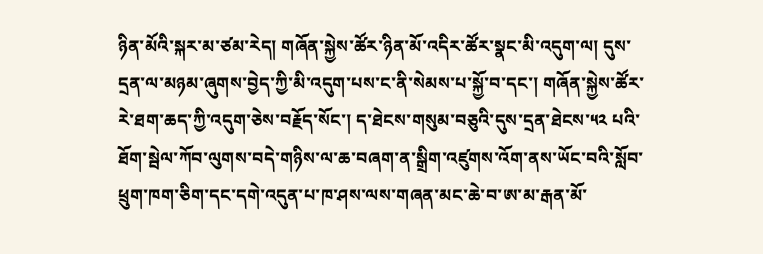ཉིན་མོའི་སྐར་མ་ཙམ་རེད། གཞོན་སྐྱེས་ཚོར་ཉིན་མོ་འདིར་ཚོར་སྣང་མི་འདུག་ལ། དུས་དྲན་ལ་མཉམ་ཞུགས་བྱེད་ཀྱི་མི་འདུག་པས་ང་ནི་སེམས་པ་སྐྱོ་བ་དང་། གཞོན་སྐྱེས་ཚོར་རེ་ཐག་ཆད་ཀྱི་འདུག་ཅེས་བརྗོད་སོང་། ད་ཐེངས་གསུམ་བཅུའི་དུས་དྲན་ཐེངས་༥༢ པའི་ཐོག་སྦེལ་ཀོབ་ལུགས་བདེ་གཉིས་ལ་ཆ་བཞག་ན་སྒྲིག་འཛུགས་འོག་ནས་ཡོང་བའི་སློབ་ཕྲུག་ཁག་ཅིག་དང་དགེ་འདུན་པ་ཁ་ཤས་ལས་གཞན་མང་ཆེ་བ་ཨ་མ་རྒན་མོ་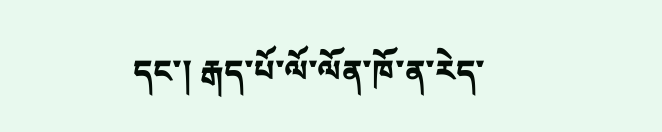དང་། རྒད་པོ་ལོ་ལོན་ཁོ་ན་རེད་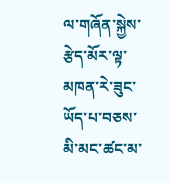ལ་གཞོན་སྐྱེས་རྩེད་མོར་ལྟ་མཁན་རེ་ཟུང་ཡོད་པ་བཅས་མི་མང་ཚང་མ་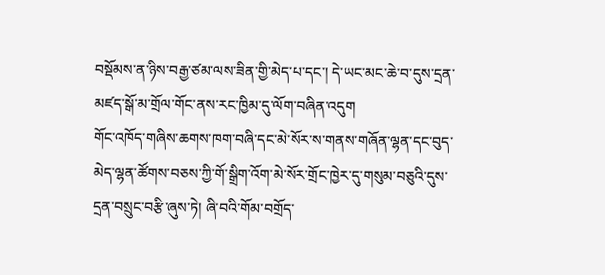བསྡོམས་ན་ཉིས་བརྒྱ་ཙམ་ལས་ཟིན་གྱི་མེད་པ་དང་། དེ་ཡང་མང་ཆེ་བ་དུས་དྲན་མཛད་སྒོ་མ་གྲོལ་གོང་ནས་རང་ཁྱིམ་དུ་ལོག་བཞིན་འདུག
གོང་འཁོད་གཞིས་ཆགས་ཁག་བཞི་དང་མེ་སོར་ས་གནས་གཞོན་ལྷན་དང་བུད་མེད་ལྷན་ཚོགས་བཅས་ཀྱི་གོ་སྒྲིག་འོག་མེ་སོར་གྲོང་ཁྱེར་དུ་གསུམ་བཅུའི་དུས་དྲན་བསྲུང་བརྩི་ཞུས་ཏེ། ཞི་བའི་གོམ་བགྲོད་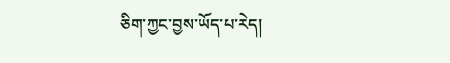ཅིག་ཀྱང་བྱས་ཡོད་པ་རེད།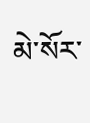མེ་སོར་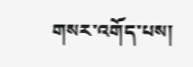གསར་འགོད་པས།